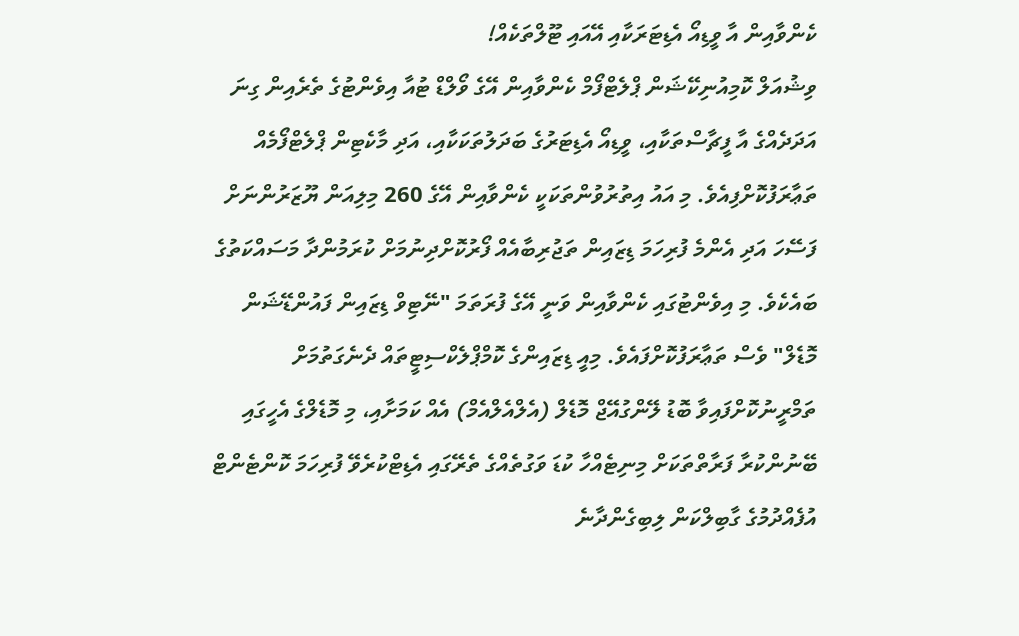ކެންވާއިން އާ ވީޑިއޯ އެޑިޓަރަކާއި އޭއައި ޓޫލްތަކެއް!
ވިޝުއަލް ކޮމިއުނިކޭޝަން ޕްލެޓްފޯމް ކެންވާއިން އޭގެ ވޯލްޑް ޓުއާ އިވެންޓުގެ ތެރެއިން ގިނަ އަދަދެއްގެ އާ ފީޗާސްތަކާއި، ވީޑިއޯ އެޑިޓަރުގެ ބަދަލުތަކަކާއި، އަދި މާކެޓިން ޕްލެޓްފޯމެއް ތަޢާރަފުކޮށްފިއެވެ. މި އައު އިތުރުވުންތަކަކީ ކެންވާއިން އޭގެ 260 މިލިއަން ޔޫޒަރުންނަށް ފަސޭހަ އަދި އެންމެ ފުރިހަމަ ޑިޒައިން ތަޖުރިބާއެއް ފޯރުކޮށްދިނުމަށް ކުރަމުންދާ މަސައްކަތުގެ ބައެކެވެ. މި އިވެންޓުގައި ކެންވާއިން ވަނީ އޭގެ ފުރަތަމަ "ނޭޓިވް ޑިޒައިން ފައުންޑޭޝަން މޮޑެލް" ވެސް ތަޢާރަފުކޮށްފައެވެ. މިއީ ޑިޒައިންގެ ކޮމްޕްލެކްސިޓީތައް ދެނެގަތުމަށް ތަމްރީނުކޮށްފައިވާ ބޮޑު ލޭންގުއޭޖް މޮޑެލް (އެލްއެލްއެމް) އެއް ކަމަށާއި، މި މޮޑެލްގެ އެހީގައި ބޭނުންކުރާ ފަރާތްތަކަށް މިނިޓެއްހާ ކުޑަ ވަގުތެއްގެ ތެރޭގައި އެޑިޓްކުރެވޭ ފުރިހަމަ ކޮންޓެންޓް އުފެއްދުމުގެ ގާބިލްކަން ލިބިގެންދާނެ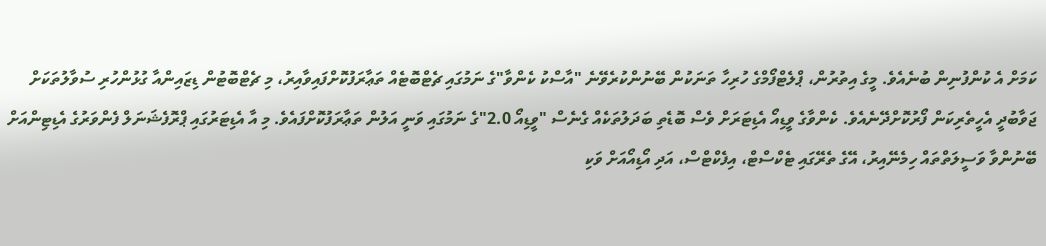ކަމަށް އެ ކުންފުނިން ބުނެއެވެ. މީގެ އިތުރުން، ޕްލެޓްފޯމްގެ ހުރިހާ ތަނަކުން ބޭނުންކުރެވޭނެ "އާސްކު ކެންވާ"ގެ ނަމުގައި ޗެޓްބޮޓެއް ތަޢާރަފުކޮށްފައިވާއިރު، މި ޗެޓްބޮޓުން ޑިޒައިންއާ ގުޅުންހުރި ސުވާލުތަކަށް ޖަވާބުދީ އެހީތެރިކަން ފޯރުކޮށްދޭނެއެވެ. ކެންވާގެ ވީޑިއޯ އެޑިޓަރަށް ވެސް ބޮޑެތި ބަދަލުތަކެއް ގެނެސް "ވީޑިއޯ 2.0"ގެ ނަމުގައި ވަނީ އަލުން ތަޢާރަފުކޮށްފައެވެ. މި އާ އެޑިޓަރުގައި ޕްރޮފެޝަނަލް ފެންވަރުގެ އެޑިޓިންއަށް ބޭނުންވާ ވަސީލަތްތައް ހިމެނޭއިރު، އޭގެ ތެރޭގައި ޓެކްސްޓް، އިފެކްޓްސް، އަދި އޯޑިއޯއަށް ވަކި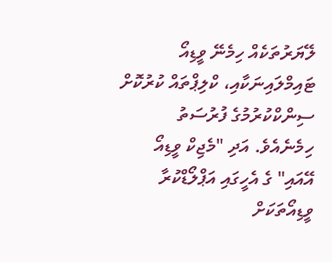ލޭޔަރުތަކެއް ހިމެނޭ ވީޑިއޯ ޓައިމްލައިނަކާއި، ކްލިޕްތައް ކުރުކޮށް ސިންކްކުރުމުގެ ފުރުސަތު ހިމެނެއެވެ. އަދި "މެޖިކް ވީޑިއޯ އޭއައި" ގެ އެހީގައި އަޕްލޯޑްކުރާ ވީޑިއޯތަކަށް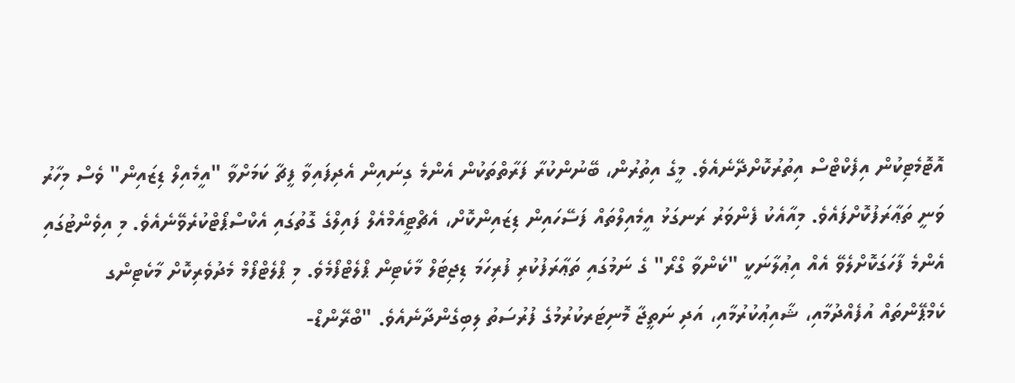އޮޓޮމެޓިކުން އިފެކްޓްސް އިތުރުކޮށްދޭނެއެވެ. މީގެ އިތުރުން، ބޭނުންކުރާ ފަރާތްތަކުން އެންމެ ގިނައިން އެދިފައިވާ ފީޗާ ކަމަށްވާ "އީމެއިލް ޑިޒައިން" ވެސް މިހާރު ވަނީ ތަޢާރަފުކޮށްފައެވެ. މިއާއެކު ފެންވަރު ރަނގަޅު އީމެއިލްތައް ފަސޭހައިން ޑިޒައިންކޮށް، އެޗްޓީއެމްއެލް ފައިލްގެ ގޮތުގައި އެކްސްޕޯޓްކުރެވޭނެއެވެ. މި އިވެންޓުގައި އެންމެ ފާހަގަކޮށްލެވޭ އެއް އިޢުލާނަކީ "ކެންވާ ގްރޯ" ގެ ނަމުގައި ތަޢާރަފުކުރި ފުރިހަމަ ޑިޖިޓަލް މާކެޓިން ޕްލެޓްފޯމެވެ. މި ޕްލެޓްފޯމް މެދުވެރިކޮށް މާކެޓިންގ ކެމްޕޭންތައް އުފެއްދުމާއި، ޝާއިޢުކުރުމާއި، އަދި ނަތީޖާ މޮނިޓަރކުރުމުގެ ފުރުސަތު ލިބިގެންދާނެއެވެ. "ބްރޭންޑް-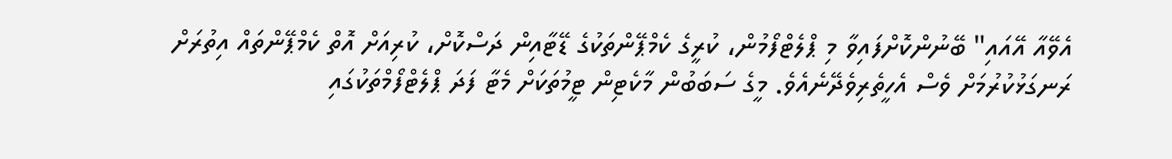އެވޭއާ އޭއައި" ބޭނުންކޮށްފައިވާ މި ޕްލެޓްފޯމުން، ކުރީގެ ކެމްޕޭންތަކުގެ ޑޭޓާއިން ދަސްކޮށް، ކުރިއަށް އޮތް ކެމްޕޭންތައް އިތުރަށް ރަނގަޅުކުރުމަށް ވެސް އެހީތެރިވެދޭނެއެވެ. މީގެ ސަބަބުން މާކެޓިން ޓީމުތަކަށް މެޓާ ފަދަ ޕްލެޓްފޯމްތަކުގައި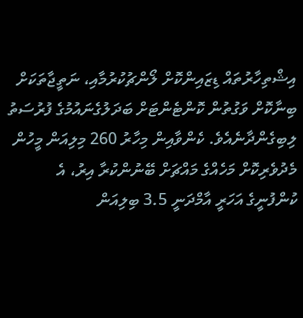އިޝްތިހާރުތައް ޑިޒައިންކޮށް ލޯންޗުކުރުމާއި، ނަތީޖާތަކަށް ބިނާކޮށް ވަގުތުން ކޮންޓެންޓަށް ބަދަލުގެނައުމުގެ ފުރުސަތު ލިބިގެންދާނެއެވެ. ކެންވާއިން މިހާރު 260 މިލިއަން މީހުން މެދުވެރިކޮށް މަހެއްގެ މައްޗަށް ބޭނުންކުރާ އިރު، އެ ކުންފުނީގެ އަހަރީ އާމްދަނީ 3.5 ބިލިއަން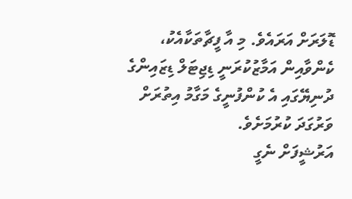ޑޮލަރަށް އަރައެވެ. މި އާ ފީޗާތަކާއެކު، ކެންވާއިން އަމާޒުކުރަނީ ޑިޖިޓަލް ޑިޒައިންގެ ދުނިޔޭގައި އެ ކުންފުނީގެ މަގާމު އިތުރަށް ވަރުގަދަ ކުރުމަށެވެ.
އަރުޝީފަށް ނެގީ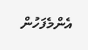އެންމެފަހުން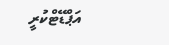އަޕްޑޭޓްކުރީ